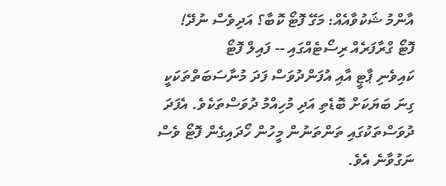އާންމު ޝަކުވާއެއް: މަގޭ ފޮޓޯ ކޮބާ؟ އަދިވެސް ނުދޭ!
ފޮޓޯ ގްރާފަރެއް ރިސޯޓެއްގައި -- ފައިލް ފޮޓޯ
ކައިވެނި ޕާޓީ އާއި އުފަންދުވަސް ފަދަ މުނާސަބަތްތަކަކީ ގިނަ ބަޔަކަށް ބޮޑެތި އަދި މުހިއްމު ދުވަސްތަކެވެ. އެފަދަ ދުވަސްތަކުގައި ތަންތަނުން މީހުން ހޯދައިގެން ފޮޓޯ ވެސް ނަގުވާނެ އެވެ.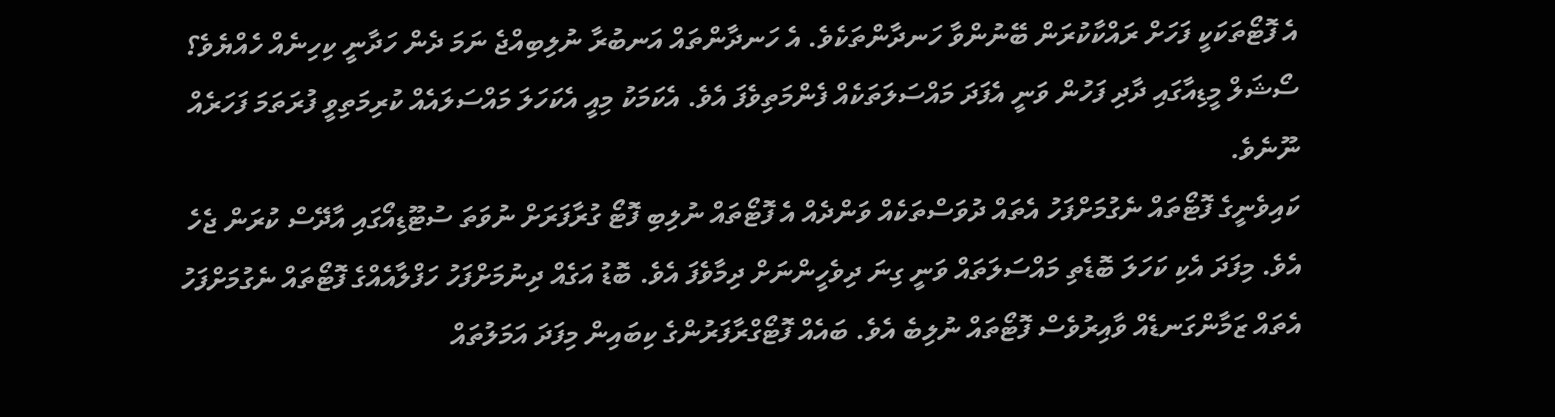އެ ފޮޓޯތަކަކީ ފަހަށް ރައްކާކުރަން ބޭނުންވާ ހަނދާންތަކެވެ. އެ ހަނދާންތައް އަނބުރާ ނުލިބިއްޖެ ނަމަ ދެން ހަދާނީ ކިހިނެއް ހެއްޔެވެ؟ ސޯޝަލް މީޑިއާގައި ދާދި ފަހުން ވަނީ އެފަދަ މައްސަލަތަކެއް ފެންމަތިވެފަ އެވެ. އެކަމަކު މިއީ އެކަހަލަ މައްސަލައެއް ކުރިމަތިވީ ފުރަތަމަ ފަހަރެއް ނޫނެވެ.
ކައިވެނީގެ ފޮޓޯތައް ނެގުމަށްފަހު އެތައް ދުވަސްތަކެއް ވަންދެއް އެ ފޮޓޯތައް ނުލިބި ފޮޓޯ ގުރާފަރަށް ނުވަތަ ސުޓޫޑިއޯގައި އާދޭސް ކުރަން ޖެހެ އެވެ. މިފަދަ އެކި ކަހަލަ ބޮޑެތި މައްސަލަތައް ވަނީ ގިނަ ދިވެހީންނަށް ދިމާވެފަ އެވެ. ބޮޑު އަގެއް ދިނުމަށްފަހު ހަފްލާއެއްގެ ފޮޓޯތައް ނެގުމަށްފަހު އެތައް ޒަމާންގަނޑެއް ވާއިރުވެސް ފޮޓޯތައް ނުލިބެ އެވެ. ބައެއް ފޮޓޯގްރާފަރުންގެ ކިބައިން މިފަދަ އަމަލުތައް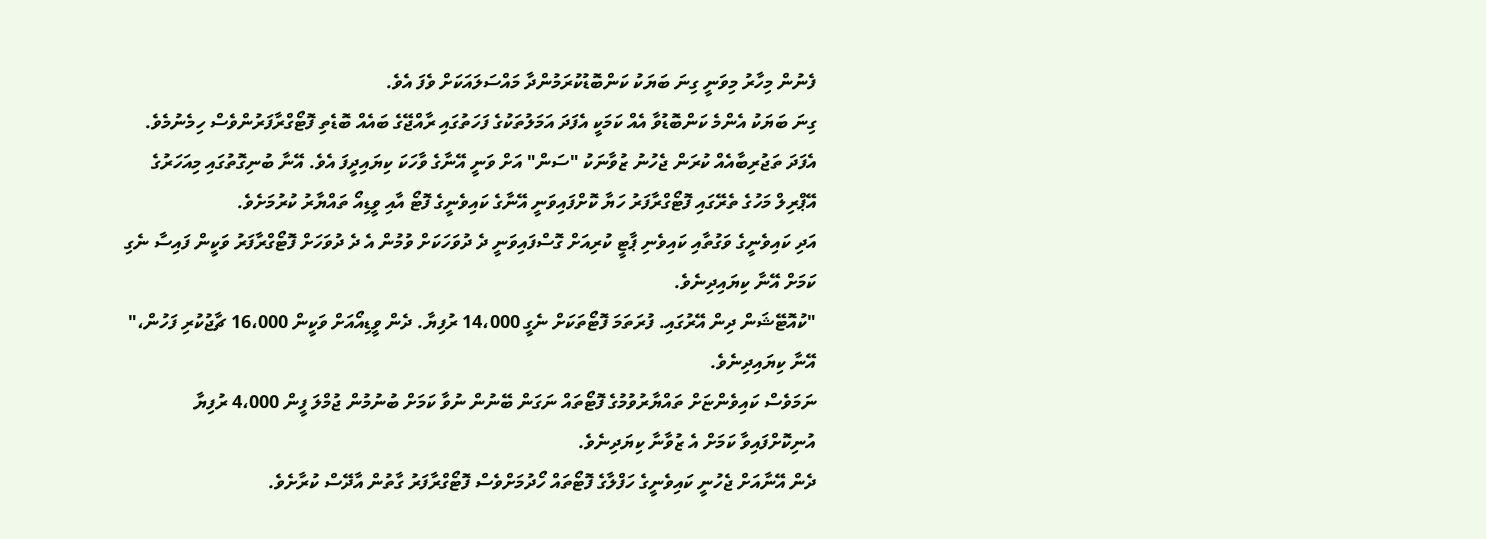ފެނުން މިހާރު މިވަނީ ގިނަ ބަޔަކު ކަންބޮޑުކުރަމުންދާ މައްސަލައަކަށް ވެފަ އެވެ.
ގިނަ ބަޔަކު އެންމެ ކަންބޮޑުވާ އެއް ކަމަކީ އެފަދަ އަމަލުތަކުގެ ފަހަތުގައި ރާއްޖޭގެ ބައެއް ބޮޑެތި ފޮޓޯގްރާފަރުންވެސް ހިމެނުމެވެ.
އެފަދަ ތަޖުރިބާއެއް ކުރަން ޖެހުނު ޒުވާނަކު "ސަން" އަށް ވަނީ އޭނާގެ ވާހަކަ ކިޔައިދީފަ އެވެ. އޭނާ ބުނިގޮތުގައި މިއަހަރުގެ އޭޕްރިލް މަހުގެ ތެރޭގައި ފޮޓޯގްރާފަރު ހަޔާ ކޮށްފައިވަނީ އޭނާގެ ކައިވެނީގެ ފޮޓޯ އާއި ވީޑިއޯ ތައްޔާރު ކުރުމަށެވެ.
އަދި ކައިވެނީގެ ވަގުތާއި ކައިވެނި ޕާޓީ ކުރިއަށް ގޮސްފައިވަނީ ދެ ދުވަހަކަށް ވުމުން އެ ދެ ދުވަހަށް ފޮޓޯގްރާފަރު ވަކީން ފައިސާ ނެގި ކަމަށް އޭނާ ކިޔައިދިނެވެ.
"ކުއޮޓޭޝަން ދިން އޭރުގައި. ފުރަތަމަ ފޮޓޯތަކަށް ނެގީ 14،000 ރުފިޔާ. ދެން ވީޑިއޯއަށް ވަކީން 16،000 ޗާޖުކުރި ފަހުން،" އޭނާ ކިޔައިދިނެވެ.
ނަމަވެސް ކައިވެންޏަށް ތައްޔާރުވުމުގެ ފޮޓޯތައް ނަގަން ބޭނުން ނުވާ ކަމަށް ބުނުމުން ޖުމްލަ ފީން 4،000 ރުފިޔާ އުނިކޮށްފައިވާ ކަމަށް އެ ޒުވާނާ ކިޔަދިނެވެ.
ދެން އޭނާއަށް ޖެހުނީ ކައިވެނީގެ ހަފްލާގެ ފޮޓޯތައް ހޯދުމަށްވެސް ފޮޓޯގްރާފަރު ގާތުން އާދޭސް ކުރާށެވެ.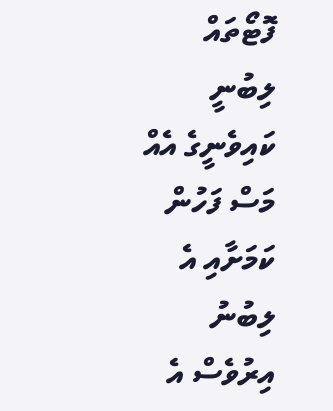ފޮޓޯތައް ލިބުނީ ކައިވެނީގެ އެއް މަސް ފަހުން ކަމަށާއި އެ ލިބުނު އިރުވެސް އެ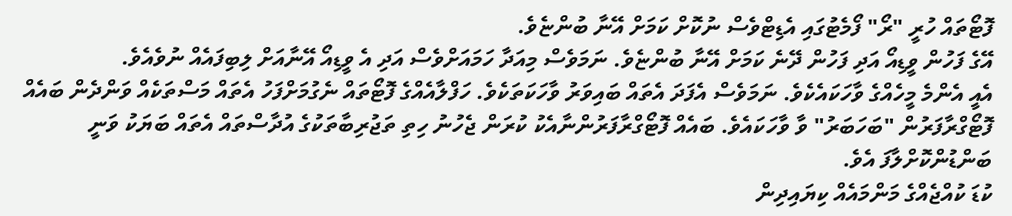ފޮޓޯތައް ހުރީ "ރޯ" ފޯމެޓުގައި އެޑިޓްވެސް ނުކޮށް ކަމަށް އޭނާ ބުންޏެވެ.
އޭގެ ފަހުން ވީޑިއޯ އަދި ފަހުން ދޭނެ ކަމަށް އޭނާ ބުންޏެވެ. ނަމަވެސް މިއަދާ ހަމައަށްވެސް އަދި އެ ވީޑިއޯ އޭނާއަށް ލިބިފައެއް ނުވެއެވެ.
އެއީ އެންމެ މީހެއްގެ ވާހަކައެކެވެ. ނަމަވެސް އެފަދަ އެތައް ބައިވަރު ވާހަކަތަކެވެ. ހަފްލާއެއްގެ ފޮޓޯތައް ނެގުމަށްފަހު އެތައް މަސްތަކެއް ވަންދެން ބައެއް ފޮޓޯގްރާފަރުން "ބަހަބަރު" ވާ ވާހަކައެވެ. ބައެއް ފޮޓޯގްރާފަރުންނާއެކު ކުރަން ޖެހުނު ހިތި ތަޖުރިބާތަކުގެ އުދާސްތައް އެތައް ބަޔަކު ވަނީ ބަންޑުންކޮށްލާފަ އެވެ.
ކުޑަ ކުއްޖެއްގެ މަންމައެއް ކިޔައިދިން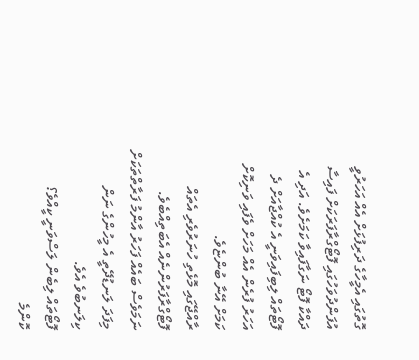ގޮތުގައި އެމީހާގެ ދަރިފުޅަށް އެއް އަހަރުވީ އުފަންދުވަހުގައި ފޮޓޯގްރާފަރަކަށް ފައިސާ ދައްކާ ފޮޓޯ ނަގާފައިވާ ކަމަށެވެ. އަދި އެ ފޮޓޯތައް ލިބިފައިވަނީ އެ ކުއްޖާއަށް ދެ އަހަރު ފުރެން އެއް މަހަށް ވެފައި ވަނިކޮށް ކަމަށް އޭނާ ބުންޏެވެ.
ރާއްޖޭގައި މޮޅެތި ހުނަރުވެރި އެތައް ފޮޓޯގްރާފަރުންނެއް އެބަތިއްބެވެ. ނަމަވެސް ބައެއް ފަހަރު އާންމު ފަރާތްތަކަށް މިފަދަ ލަނޑުދޭތީ އެ މީހުންގެ ނަން ކިލަނބުވެ އެވެ.
ފޮޓޯތައް ލިބެން ލަސްވަނީ ކީއްވެ؟
ކޮންމެ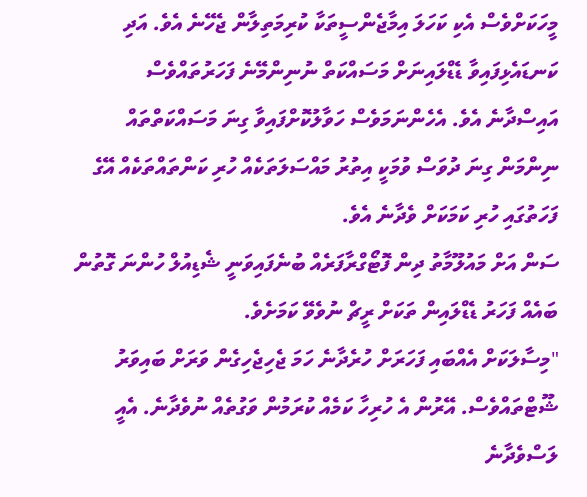މީހަކަށްވެސް އެކި ކަހަލަ އިމާޖެންސީތަކާ ކުރިމަތިލާން ޖެހޭނެ އެވެ. އަދި ކަނޑައެޅިފައިވާ ޑެޑްލައިނަށް މަސައްކަތް ނުނިންމޭނެ ފަހަރުތައްވެސް އައިސްދާނެ އެވެ. އެހެންނަމަވެސް ހަވާލުކޮށްފައިވާ ގިނަ މަސައްކަތްތައް ނިންމަން ގިނަ ދުވަސް ވުމަކީ އިތުރު މައްސަލަތަކެއް ހުރި ކަންތައްތަކެއް އޭގެ ފަހަތުގައި ހުރި ކަމަކަށް ވެދާނެ އެވެ.
ސަން އަށް މައުލޫމާތު ދިން ފޮޓޯގްރާފަރެއް ބުނެފައިވަނީ ޝެޑިއުލް ހުންނަ ގޮތުން ބައެއް ފަހަރު ޑެޑްލައިން ތަކަށް ރީޗް ނުވެވޭ ކަމަށެވެ.
"މިސާލަކަށް އެއްބައި ފަހަރަށް ހުރެދާނެ ހަމަ ޖެހިޖެހިގެން ވަރަށް ބައިވަރު ޝޫޓްތައްވެސް. އޭރުން އެ ހުރިހާ ކަމެއް ކުރަމުން ވަގުތެއް ނުވެދާނެ. އެއީ ލަސްވެދާނެ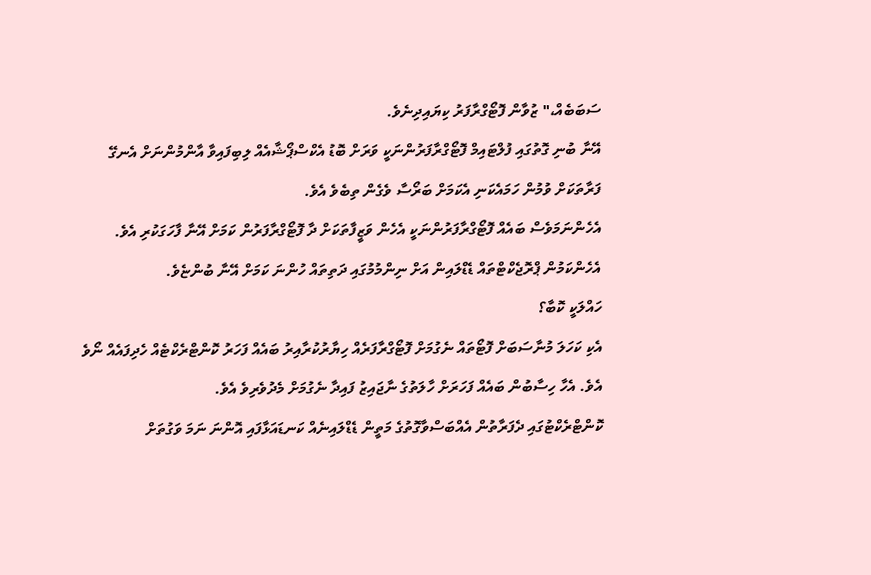ސަބަބެއް،" ޒުވާން ފޮޓޯގްރާފަރު ކިޔައިދިނެވެ.
އޭނާ ބުނި ގޮތުގައި ފުލްޓައިމް ފޮޓޯގްރާފަރުންނަކީ ވަރަށް ބޮޑު އެކްސްޕޯޝާއެއް ލިބިފައިވާ އާންމުންނަށް އެނގޭ ފަރާތަކަށް ވުމުން ހަމައެކަނި އެކަމަށް ބަރޯސާ ވެގެން ތިބެވެ އެވެ.
އެހެންނަމަވެސް ބައެއް ފޮޓޯގްރާފަރުންނަކީ އެހެން ވަޒީފާތަކަށް ދާ ފޮޓޯގްރާފަރުން ކަމަށް އޭނާ ފާހަގަކުރި އެވެ. އެހެންކަމުން ޕްރޮޖެކްޓްތައް ޑެޑްލައިން އަށް ނިންމުމުގައި ދަތިތައް ހުންނަ ކަމަށް އޭނާ ބުންޏެވެ.
ހައްލަކީ ކޮބާ؟
އެކި ކަހަލަ މުނާސަބަށް ފޮޓޯތައް ނެގުމަށް ފޮޓޯގްރާފަރެއް ހިޔާރުކުރާއިރު ބައެއް ފަހަރު ކޮންޓްރެކްޓެއް ހެދިފައެއް ނޯވެ އެވެ. އެހާ ހިސާބުން ބައެއް ފަހަރަށް ހާލަތުގެ ނާޖައިޒު ފައިދާ ނެގުމަށް މެދުވެރިވެ އެވެ.
ކޮންޓްރެކްޓުގައި ދެފަރާތުން އެއްބަސްވާގޮތުގެ މަތީން ޑެޑްލައިނެއް ކަނޑައަޅާފައި އޮންނަ ނަމަ ވަގުތަށް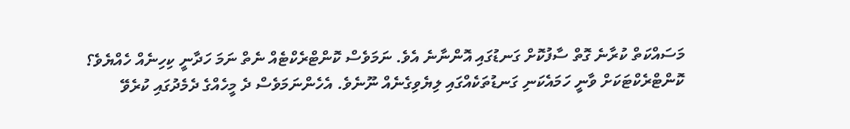މަސައްކަތް ކުރާނެ ގޮތް ސާފުކޮށް ގަނޑުގައި އޮންނާނެ އެވެ. ނަމަވެސް ކޮންޓްރެކްޓެއް ނެތް ނަމަ ހަދާނީ ކިހިނެއް ހެއްޔެވެ؟
ކޮންޓްރެކްޓަކަށް ވާނީ ހަމައެކަނި ގަނޑުތަކެއްގައި ލިޔެވިގެނެއް ނޫނެވެ. އެހެންނަމަވެސް ދެ މީހެއްގެ ދެމެދުގައި ކުރެވޭ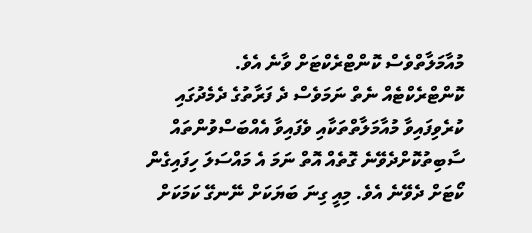މުއާމަލާތްވެސް ކޮންޓްރެކްޓަށް ވާނެ އެވެ.
ކޮންޓްރެކްޓެއް ނެތް ނަމަވެސް ދެ ފަރާތުގެ ދެމެދުގައި ކުރެވިފައިވާ މުއާމަލާތްތަކާއި ވެފައިވާ އެއްބަސްވުންތައް ސާބިތުކޮށްދެވޭނެ ގޮތެއް އޮތް ނަމަ އެ މައްސަލަ ހިފައިގެން ކޯޓަށް ދެވޭނެ އެވެ. މިއީ ގިނަ ބަޔަކަށް ނޭނގޭ ކަމަކަށް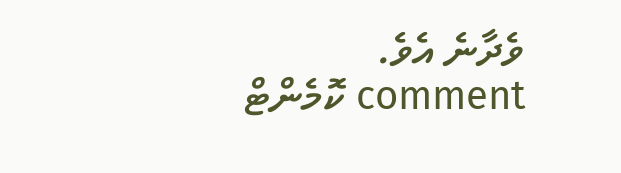ވެދާނެ އެވެ.
comment ކޮމެންޓް